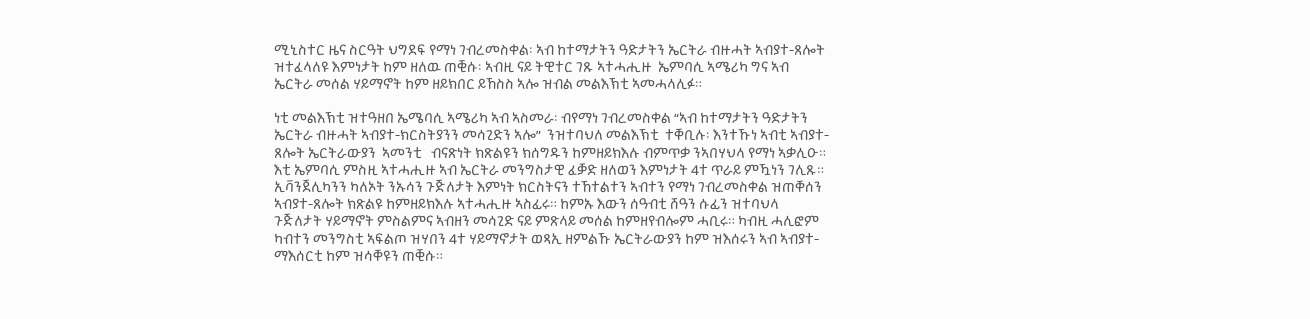ሚኒስተር ዜና ስርዓት ህግደፍ የማነ ገብረመስቀል፡ ኣብ ከተማታትን ዓድታትን ኤርትራ ብዙሓት ኣብያተ-ጸሎት ዝተፈላለዩ እምነታት ከም ዘለዉ ጠቒሱ፡ ኣብዚ ናይ ትዊተር ገጹ ኣተሓሒዙ  ኤምባሲ ኣሜሪካ ግና ኣብ ኤርትራ መሰል ሃይማኖት ከም ዘይክበር ይኸስስ ኣሎ ዝብል መልእኽቲ ኣመሓላሊፉ።

ነቲ መልእኽቲ ዝተዓዘበ ኤሜባሲ ኣሜሪካ ኣብ ኣስመራ፡ ብየማነ ገብረመስቀል “ኣብ ከተማታትን ዓድታትን ኤርትራ ብዙሓት ኣብያተ-ክርስትያንን መሳጊድን ኣሎ”  ንዝተባህለ መልእኽቲ  ተቐቢሉ፡ እንተኹነ ኣብቲ ኣብያተ-ጸሎት ኤርትራውያን  ኣመንቲ   ብናጽነት ክጽልዩን ክሰግዱን ከምዘይክእሉ ብምጥቃ ንኣበሃህላ የማነ ኣቃሊዑ። እቲ ኤምባሲ ምስዚ ኣተሓሒዙ ኣብ ኤርትራ መንግስታዊ ፈቓድ ዘለወን እምነታት 4ተ ጥራይ ምዃነን ገሊጹ። ኢቫንጀሊካንን ካለኦት ንኡሳን ጉጅለታት እምነት ክርስትናን ተኸተልተን ኣብተን የማነ ገብረመስቀል ዝጠቐሰን ኣብያተ-ጸሎት ክጽልዩ ከምዘይክእሉ ኣተሓሒዙ ኣስፊሩ። ከምኡ እውን ሰዓብቲ ሸዓን ሱፊን ዝተባህላ ጉጅለታት ሃይማኖት ምስልምና ኣብዘን መሳጊድ ናይ ምጽላይ መሰል ከምዘየብሎም ሓቢሩ። ካብዚ ሓሊፎም ካብተን መንግስቲ ኣፍልጦ ዝሃበን 4ተ ሃይማኖታት ወጻኢ ዘምልኹ ኤርትራውያን ከም ዝእሰሩን ኣብ ኣብያተ-ማእሰርቲ ከም ዝሳቐዩን ጠቒሱ።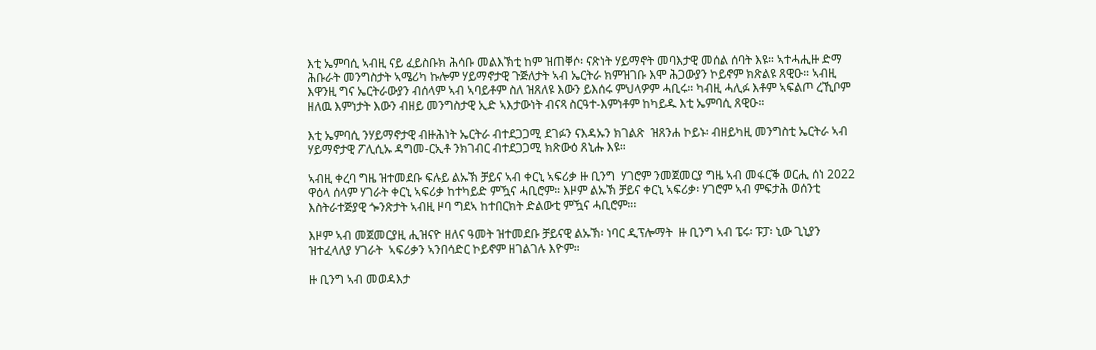እቲ ኤምባሲ ኣብዚ ናይ ፈይስቡክ ሕሳቡ መልእኽቲ ከም ዝጠቐሶ፡ ናጽነት ሃይማኖት መባእታዊ መሰል ሰባት እዩ። ኣተሓሒዙ ድማ ሕቡራት መንግስታት ኣሜሪካ ኩሎም ሃይማኖታዊ ጉጅለታት ኣብ ኤርትራ ክምዝገቡ እሞ ሕጋውያን ኮይኖም ክጽልዩ ጸዊዑ። ኣብዚ እዋንዚ ግና ኤርትራውያን ብሰላም ኣብ ኣባይቶም ስለ ዝጸለዩ እውን ይእሰሩ ምህላዎም ሓቢሩ። ካብዚ ሓሊፉ እቶም ኣፍልጦ ረኺቦም ዘለዉ እምነታት እውን ብዘይ መንግስታዊ ኢድ ኣእታውነት ብናጻ ስርዓተ-እምነቶም ከካይዱ እቲ ኤምባሲ ጸዊዑ።

እቲ ኤምባሲ ንሃይማኖታዊ ብዙሕነት ኤርትራ ብተደጋጋሚ ደገፉን ናእዳኡን ክገልጽ  ዝጸንሐ ኮይኑ፡ ብዘይካዚ መንግስቲ ኤርትራ ኣብ ሃይማኖታዊ ፖሊሲኡ ዳግመ-ርኢቶ ንክገብር ብተደጋጋሚ ክጽውዕ ጸኒሑ እዩ።

ኣብዚ ቀረባ ግዜ ዝተመደቡ ፍሉይ ልኡኽ ቻይና ኣብ ቀርኒ ኣፍሪቃ ዙ ቢንግ  ሃገሮም ንመጀመርያ ግዜ ኣብ መፋርቕ ወርሒ ሰነ 2022 ዋዕላ ሰላም ሃገራት ቀርኒ ኣፍሪቃ ከተካይድ ምዃና ሓቢሮም። እዞም ልኡኽ ቻይና ቀርኒ ኣፍሪቃ፡ ሃገሮም ኣብ ምፍታሕ ወሰንቲ እስትራተጅያዊ ጐንጽታት ኣብዚ ዞባ ግደኣ ከተበርክት ድልውቲ ምዃና ሓቢሮም።፡

እዞም ኣብ መጀመርያዚ ሒዝናዮ ዘለና ዓመት ዝተመደቡ ቻይናዊ ልኡኽ፡ ነባር ዲፕሎማት  ዙ ቢንግ ኣብ ፔሩ፡ ፑፓ፡ ኒው ጊኒያን ዝተፈላለያ ሃገራት  ኣፍሪቃን ኣንበሳድር ኮይኖም ዘገልገሉ እዮም።

ዙ ቢንግ ኣብ መወዳእታ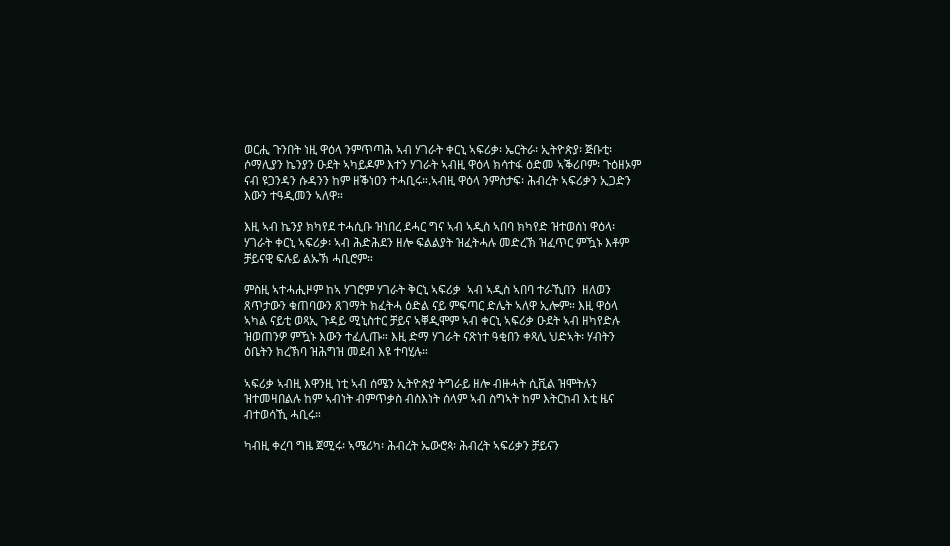ወርሒ ጉንበት ነዚ ዋዕላ ንምጥጣሕ ኣብ ሃገራት ቀርኒ ኣፍሪቃ፡ ኤርትራ፡ ኢትዮጵያ፡ ጅቡቲ፡ ሶማሊያን ኬንያን ዑደት ኣካይዶም እተን ሃገራት ኣብዚ ዋዕላ ክሳተፋ ዕድመ ኣቕሪቦም፡ ጉዕዘኦም ናብ ዩጋንዳን ሱዳንን ከም ዘቕነዐን ተሓቢሩ።.ኣብዚ ዋዕላ ንምስታፍ፡ ሕብረት ኣፍሪቃን ኢጋድን እውን ተዓዲመን ኣለዋ።

እዚ ኣብ ኬንያ ክካየደ ተሓሲቡ ዝነበረ ደሓር ግና ኣብ ኣዲስ ኣበባ ክካየድ ዝተወሰነ ዋዕላ፡ ሃገራት ቀርኒ ኣፍሪቃ፡ ኣብ ሕድሕደን ዘሎ ፍልልያት ዝፈትሓሉ መድረኽ ዝፈጥር ምዃኑ እቶም ቻይናዊ ፍሉይ ልኡኽ ሓቢሮም።

ምስዚ ኣተሓሒዞም ከኣ ሃገሮም ሃገራት ቅርኒ ኣፍሪቃ  ኣብ ኣዲስ ኣበባ ተራኺበን  ዘለወን  ጸጥታውን ቁጠባውን ጸገማት ክፈትሓ ዕድል ናይ ምፍጣር ድሌት ኣለዋ ኢሎም። እዚ ዋዕላ ኣካል ናይቲ ወጻኢ ጉዳይ ሚኒስተር ቻይና ኣቐዲሞም ኣብ ቀርኒ ኣፍሪቃ ዑደት ኣብ ዘካየድሉ ዝወጠንዎ ምዃኑ እውን ተፈሊጡ። እዚ ድማ ሃገራት ናጽነተ ዓቂበን ቀጻሊ ህድኣት፡ ሃብትን ዕቤትን ክረኽባ ዝሕግዝ መደብ እዩ ተባሂሉ።

ኣፍሪቃ ኣብዚ እዋንዚ ነቲ ኣብ ሰሜን ኢትዮጵያ ትግራይ ዘሎ ብዙሓት ሲቪል ዝሞትሉን ዝተመዛበልሉ ከም ኣብነት ብምጥቃስ ብስእነት ሰላም ኣብ ስግኣት ከም እትርከብ እቲ ዜና ብተወሳኺ ሓቢሩ።

ካብዚ ቀረባ ግዜ ጀሚሩ፡ ኣሜሪካ፡ ሕብረት ኤውሮጳ፡ ሕብረት ኣፍሪቃን ቻይናን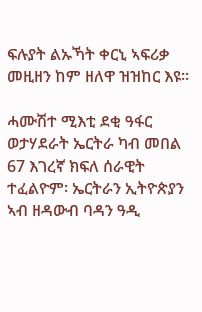ፍሉያት ልኡኻት ቀርኒ ኣፍሪቃ መዚዘን ከም ዘለዋ ዝዝከር እዩ።

ሓሙሽተ ሚእቲ ደቂ ዓፋር ወታሃደራት ኤርትራ ካብ መበል 67 እገረኛ ክፍለ ሰራዊት ተፈልዮም፡ ኤርትራን ኢትዮጵያን ኣብ ዘዳውብ ባዳን ዓዲ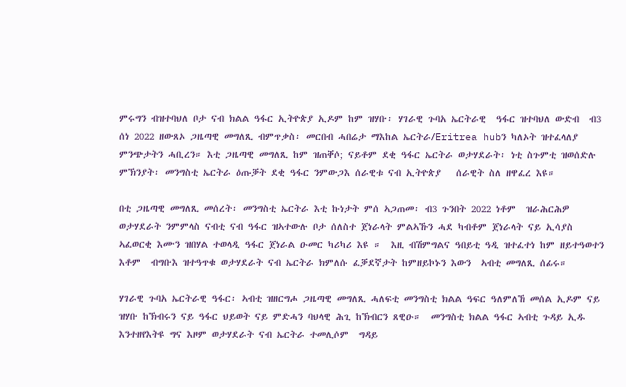ምሩግን ብዝተባህለ ቦታ ናብ ክልል ዓፋር ኢትዮጵያ ኢዶም ከም ዝሃቡ፡ ሃገራዊ ጉባአ ኤርትራዊ  ዓፋር ዝተባህለ ውድብ  ብ3 ሰነ 2022 ዘውጸኦ ጋዜጣዊ መግለጺ ብምጥቃስ፡ መርበብ ሓበሬታ ማእከል ኤርትራ/Eritrea hubን ካለኦት ዝተፈላለያ ምንጭታትን ሓቢረን። እቲ ጋዜጣዊ መግለጺ ከም ዝጠቐሶ; ናይቶም ደቂ ዓፋር ኤርትራ ወታሃደራት፡ ነቲ ስጉምቲ ዝወሰድሉ ምኽንያት፡ መንግስቲ ኤርትራ ዕጡቓት ደቂ ዓፋር ንምውጋእ ሰራዊቱ ናብ ኢትዮጵያ   ሰራዊት ስለ ዘዋፈረ እዩ።

በቲ ጋዜጣዊ መግለጺ መሰረት፡ መንግስቲ ኤርትራ እቲ ኩነታት ምሰ ኣጋጠመ፡ ብ3 ጉንበት 2022 ነቶም  ዝራሕርሕዎ ወታሃደራት ንምምላስ ናብቲ ናብ ዓፋር ዝኣተውሉ ቦታ ሰለስተ ጀነራላት ምልኣኹን ሓደ ካብቶም ጀነራላት ናይ ኢሳያስ ኣፈወርቂ እሙን ዝበሃል ተወላዲ ዓፋር ጀነራል ዑመር ካሪካሪ እዩ ።  እዚ ብሽምግልና ዓበይቲ ዓዲ ዝተፈተነ ከም ዘይተዓወተን እቶም  ብግቡእ ዝተዓጥቁ ወታሃደራት ናብ ኤርትራ ክምለሱ ፈቓደኛታት ከምዘይኮኑን እውን  ኣብቲ መግለጺ ሰፊሩ።

ሃገራዊ ጉባአ ኤርትራዊ ዓፋር፡ ኣብቲ ዝዘርግሖ ጋዜጣዊ መግለጺ ሓለፍቲ መንግስቲ ክልል ዓፍር ዓለምለኸ መሰል ኢዶም ናይ ዝሃቡ ከኽብሩን ናይ ዓፋር ህይወት ናይ ምድሓን ባህላዊ ሕጊ ከኽብርን ጸዊዑ።  መንግስቲ ክልል ዓፋር ኣብቲ ጉዳይ ኢዱ እንተዘየእትዩ ግና እዞም ወታሃደራት ናብ ኤርትራ ተመሊሶም  ግዳይ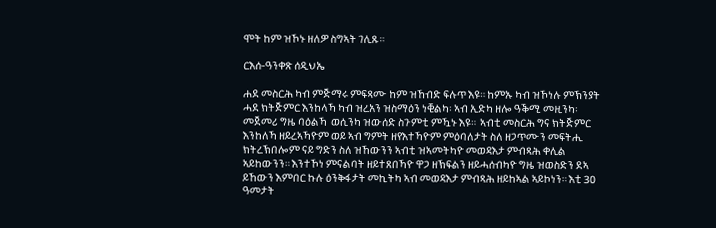ሞት ከም ዝኾኑ ዘለዎ ስግኣት ገሊጹ።

ርእሰ-ዓንቀጽ ሰዲህኤ

ሐደ መስርሕ ካብ ምጅማሩ ምፍጻሙ ከም ዝኸብድ ፍሉጥ እዩ። ከምኡ ካብ ዝኾነሉ ምኽንያት ሓደ ክትጅምር እንከላኻ ካብ ዝረአን ዝስማዕን ነቒልካ፡ ኣብ ኢድካ ዘሎ ዓቕሚ መዚንካ፡ መጀመሪ ግዜ ባዕልኻ  ወሲንካ ዝውሰድ ስጉምቲ ምዃኑ እዩ።  ኣብቲ መስርሕ ግና ክትጅምር እንከለኻ ዘይረኣኻዮም ወይ ኣብ ግምት ዘየእተኻዮም ምዕባለታት ስለ ዘጋጥሙን መፍትሒ ክትረኽበሎም ናይ ግድን ስለ ዝኸውንን ኣብቲ ዝኣመትካዮ መወዳእታ ምብጻሕ ቀሊል ኣይከውንን። እንተኾነ ምናልባት ዘይተጸበኻዮ ዋጋ ዘኽፍልን ዘይሓሰብካዮ ግዜ ዝወስድን ደኣ ይኸውን እምበር ኩሉ ዕንቅፋታት መኪትካ ኣብ መወዳእታ ምብጻሕ ዘይከኣል ኣይኮነን። እቲ 30 ዓመታት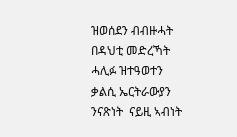ዝወሰደን ብብዙሓት በዳህቲ መድረኻት ሓሊፉ ዝተዓወተን ቃልሲ ኤርትራውያን ንናጽነት  ናይዚ ኣብነት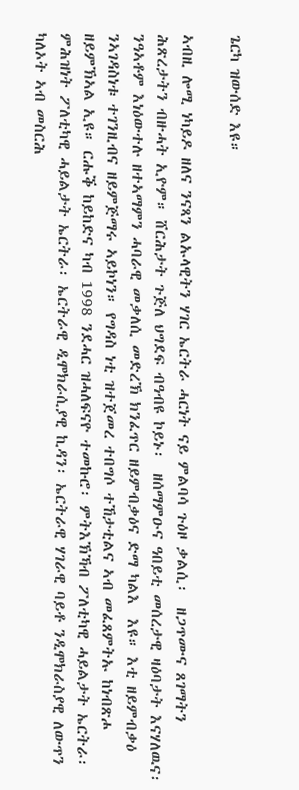ጌርካ ዝውሰድ እዩ።

ኣብዚ ሎሚ ነካይዶ ዘለና ንናጻን ልኡላዊትን ሃገር ኤርትራ ሓርነት ናይ ምልባሳ ጉዕዞ ቃልሲ፡  ዘጋጥሙና ጸገማትን ሕጽረታትን ብዙሓት ኢዮም። ሸርሕታት ጉጅለ ህግደፍ ብዓብዩ ኮይኑ፡  ዘሰማምዑና ዓበይቲ መሰረታዊ ዛዕባታት እናሃለዉና፡ ንዓኣቶም እነዕውተሉ ዘተኣማምን ሓባራዊ መቃለሲ መድረኽ ክንፈጥር ዘይምብቃዕና ድማ ካልእ  እዩ። እቲ ዘይምብቃዕ ንኣገዳስነቱ ተገንዚብና ዘይምጅማሩ ኣይኮነን። የግዳስ ነቲ ዝተጀመረ ተበግሶ ተኸታቲልና ኣብ መፈጸምትኡ ከነብጽሖ ዘይምኽኣል ኢዩ። ርሑቕ ከይከድና ካብ 1998 ንደሓር ዝሓለፍናዮ ተመኩሮ፡ ምትእኽኻብ ፖለቲካዊ ሓይልታት ኤርትራ፡ ምሕዝነት ፖለቲካዊ ሓይልታት ኤርትራ፡ ኤርትራዊ ዲሞክራሲያዊ ኪዳን፡ ኤርትራዊ ሃገራዊ ባይቶ ንዲሞክራስያዊ ለውጥን ካለኦት ኣብ መስርሕ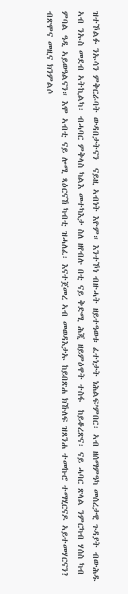ዝተኾልፉ ንኡሳን ምቅርራባት ውዳበታትናን  ናይዚ ኣብነት እዮም። እንተኾነ ብዙሓት ዘይተዓወቱ ፈተነታት ነሕልፍ’ምበር፡ ኣብ ዘሰማምዓካ መሰረታዊ ጉዳያት ብውሕዱ ኣብ ንኡስ መደብ ኣትኪልካ፡ ብሓባር ምቅላስ ካልእ መተካእታ ስለ ዘየብሉ በቲ ናይ ቅድሚ ሕጂ ዘይምዕዋት ተስፋ  ከይቆረጽና፡ ናይ ሓባር ጽላል ንምርካብ ሃሰስ ካብ ምባል ዓዲ ኣይወዓልናን። እሞ ኣብቲ ናይ ሎሚ ጻዕርናኸ ካብቲ ዝሓለፈ፡ እናተጀመረ ኣብ መወዳእታኡ ከይበጽሐ ክኹለፍ ዝጸንሐ ተመኩሮ ተማሂርናዶ ኣይተመሃርናን? ብጽሞና መዚና ክንምልሶ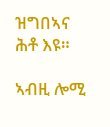ዝግበኣና ሕቶ እዩ።

ኣብዚ ሎሚ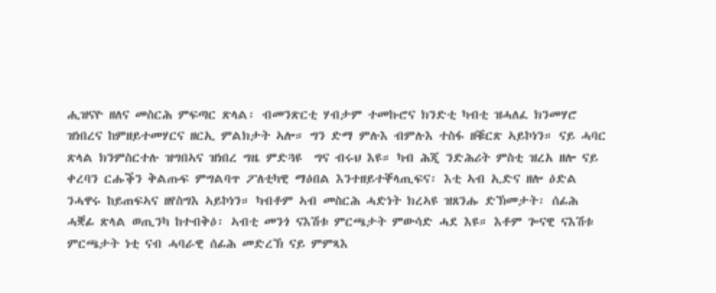ሒዝናዮ ዘለና መስርሕ ምፍጣር ጽላል፡ ብመንጽርቲ ሃብታም ተመኩሮና ክንድቲ ካብቲ ዝሓለፈ ክንመሃሮ ዝነበረና ከምዘይተመሃርና ዘርኢ ምልክታት ኣሎ። ግን ድማ ምሉእ ብምሉእ ተስፋ ዘቑርጽ ኣይኮነን። ናይ ሓባር ጽላል ክንምስርተሉ ዝግበኣና ዝነበረ ግዜ ምድጓዩ  ግና ብሩህ እዩ። ካብ ሕጂ ንድሕሪት ምስቲ ዝረአ ዘሎ ናይ ቀረባን ርሑቕን ቅልጡፍ ምግልባጥ ፖለቲካዊ ማዕበል እንተዘይተቐላጢፍና፡ እቲ ኣብ ኢድና ዘሎ ዕድል ንሓዋሩ ከይጠፍኣና ዘየስግእ ኣይኮነን። ካብቶም ኣብ መስርሕ ሓድነት ክረኣዩ ዝጸንሑ ድኽመታት፡ ሰፊሕ ሓቛፊ ጽላል ወጢንካ ከተብቅዕ፡ ኣብቲ መንጎ ናእሽቱ ምርጫታት ምውሳድ ሓደ እዩ። እቶም ጐናዊ ናእሽቱ ምርጫታት ነቲ ናብ ሓባራዊ ሰፊሕ መድረኽ ናይ ምምጻእ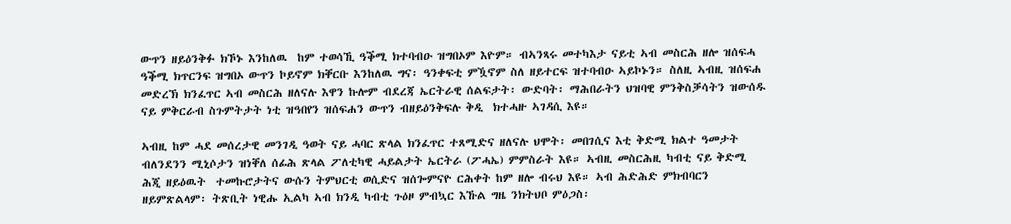ውጥን ዘይዕንቅፉ ክኾኑ እንከለዉ  ከም ተወሳኺ ዓቕሚ ክተባብዑ ዝግበኦም እዮም። ብኣንጻሩ መተካእታ ናይቲ ኣብ መስርሕ ዘሎ ዝሰፍሓ ዓቕሚ ክጥርንፍ ዝግበኦ ውጥን ኮይኖም ክቐርቡ እንከለዉ ግና፡ ዓንቀፍቲ ምዃኖም ስለ ዘይተርፍ ዝተባብዑ ኣይኮኑን። ስለዚ ኣብዚ ዝሰፍሐ መድረኽ ክንፈጥር ኣብ መስርሕ ዘለናሉ እዋን ኩሎም ብደረጃ ኤርትራዊ ሰልፍታት፡ ውድባት፡ ማሕበራትን ህዝባዊ ምንቅስቓሳትን ዝውሰዱ ናይ ምቅርራብ ስጉምትታት ነቲ ዝዓበየን ዝሰፍሐን ውጥን ብዘይዕንቅፍሉ ቅዲ  ክተሓዙ ኣገዳሲ እዩ።

ኣብዚ ከም ሓደ መሰረታዊ መንገዲ ዓወት ናይ ሓባር ጽላል ክንፈጥር ተጸሚድና ዘለናሉ ህሞት፡ መበገሲና እቲ ቅድሚ ክልተ ዓመታት ብለንደንን ሚኒሶታን ዝነቐለ ሰፊሕ ጽላል ፖለቲካዊ ሓይልታት ኤርትራ (ፖሓኤ) ምምስራት እዩ። ኣብዚ መስርሕዚ ካብቲ ናይ ቅድሚ ሕጂ ዘይዕዉት  ተመኩሮታትና ውሱን ትምህርቲ ወሲድና ዝሰጐምናዮ ርሕቀት ከም ዘሎ ብሩህ እዩ። ኣብ ሕድሕድ ምክብባርን ዘይምጽልላም፡ ትጽቢት ነዊሑ ኢልካ ኣብ ክንዲ ካብቲ ጉዕዞ ምብኳር እኹል ግዜ ንክትህቦ ምዕጋስ፡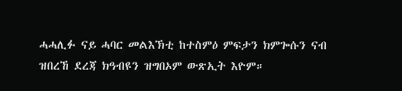ሓሓሊፉ ናይ ሓባር መልእኽቲ ከተስምዕ ምፍታን ክምጐሱን ናብ ዝበረኸ ደረጃ ክዓብዩን ዝግበኦም ውጽኢት እዮም።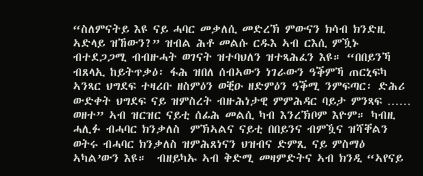“ስለምናትይ እዩ ናይ ሓባር መቃለሲ መድረኽ ምውናን ክሳብ ክንድዚ ኣድላይ ዝኸውን?” ዝብል ሕቶ መልሱ ርዱእ ኣብ ርእሲ ምዃኑ ብተደጋጋሚ ብብዙሓት ወገናት ዝተባህለን ዝተጻሕፈን እዩ። “በበይንኻ ብጸላኢ ከይትጥቃዕ፡ ፋሕ ዝበለ ሰብኣውን ነገራውን ዓቕምኻ ጠርኒፍካ ኣንጻር ህግደፍ ተዛሪቡ ዘስምዕን ወቒዑ ዘድምዕን ዓቕሚ ንምፍጣር፡ ድሕሪ ውድቀት ህግደፍ ናይ ዝምስረት ብዙሕነታዊ ምምሕዳር ባይታ ምንጻፍ …… ወዘተ” ኣብ ዝርዝር ናይቲ ሰፊሕ መልሲ ካብ እንረኽቦም እዮም። ካብዚ ሓሊፉ ብሓባር ክንቃለስ  ምኽኣልና ናይቲ በበይንና ብምዃና ዝሻቐልን ወትሩ ብሓባር ክንቃለስ ዝምሕጸነናን ህዝብና ድምጺ ናይ ምስማዕ ኣካል’ውን እዩ።  ብዘይካኡ ኣብ ቅድሚ መዛምድትና ኣብ ክንዲ “ኣየናይ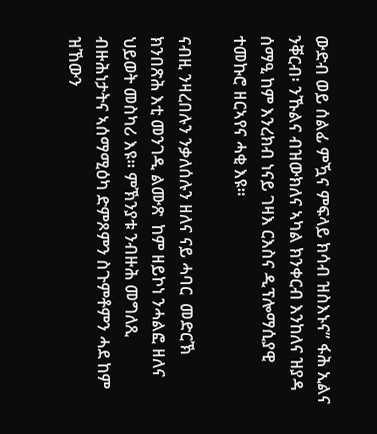ውድብ ወይ ሰልፊ ምዃና ምፍላይ ክሳብ ዝስእኑና” ፋሕ ኢልና ንቐርብ፡ ንኹልና ብዝውክለና ኣካል ክንቀርብ እንከለና ዝያዳ ሰማዒ ከም እንረክብ ነናይ ገዛእ ርእስና ዲፕሎማሲያዊ ተመኩሮ ዘርኣየና ሓቂ እዩ።

ናብዚ ንዛረበሉን ንቃለሰሉን ዘለና ናይ ሓባር  መድርኽ ክንበጽሕ እቲ መንገዲ ልሙጽ  ከም ዘይኮነ ንሓልፎ ዘለና ህይወት መስካሪ እዩ። ምኽንያቱ ንብዙሕ መግለጺ ብዙሕነታትና ኣሰማሚዕካ ድምጾምን ስጉምቶምን ሓደ ከም ዝኸውን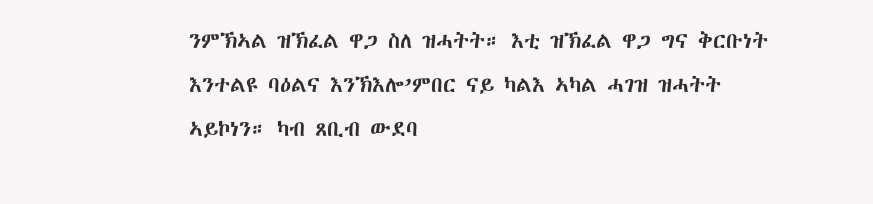ንምኽኣል ዝኽፈል ዋጋ ስለ ዝሓትት። እቲ ዝኽፈል ዋጋ ግና ቅርቡነት እንተልዩ ባዕልና እንኽእሎ’ምበር ናይ ካልእ ኣካል ሓገዝ ዝሓትት ኣይኮነን። ካብ ጸቢብ ውደባ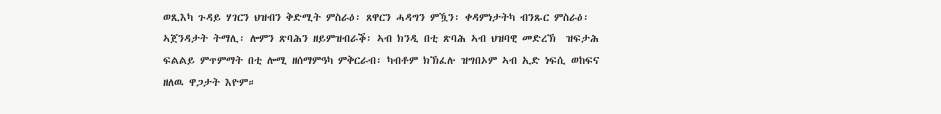ወጺእካ ጉዳይ ሃገርን ህዝብን ቅድሚት ምስራዕ፡ ጸዋርን ሓዳግን ምዃን፡ ቀዳምነታትካ ብንጹር ምስራዕ፡  ኣጀንዳታት ትማሊ፡ ሎምን ጽባሕን ዘይምዝብራቕ፡ ኣብ ክንዲ በቲ ጽባሕ ኣብ ህዝባዊ መድረኽ  ዝፍታሕ ፍልልይ ምጥምማት በቲ ሎሚ ዘሰማምዓካ ምቅርራብ፡ ካብቶም ክኽፈሉ ዝግበኦም ኣብ ኢድ ነፍሲ ወከፍና ዘለዉ ዋጋታት እዮም።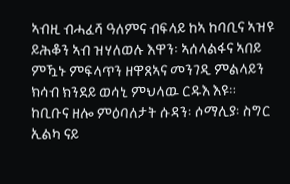ኣብዚ ብሓፈሻ ዓለምና ብፍላይ ከኣ ከባቢና ኣዝዩ ይሕቆን ኣብ ዝሃለወሉ እዋን፡ ኣሰላልፋና ኣበይ ምዃኑ ምፍላጥን ዘዋጸኣና መንገዲ ምልላይን ክሳብ ክንደይ ወሳኒ ምህላዉ ርዱእ እዩ። ከቢቡና ዘሎ ምዕባለታት ሱዳን፡ ሶማሊያ፡ ስግር ኢልካ ናይ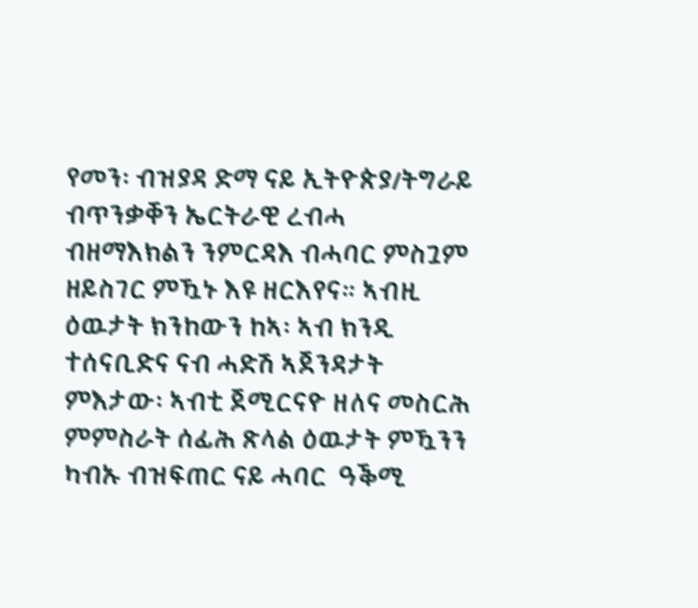የመን፡ ብዝያዳ ድማ ናይ ኢትዮጵያ/ትግራይ ብጥንቃቐን ኤርትራዊ ረብሓ ብዘማእክልን ንምርዳእ ብሓባር ምስጓም ዘይስገር ምዃኑ እዩ ዘርእየና። ኣብዚ ዕዉታት ክንከውን ከኣ፡ ኣብ ክንዲ ተሰናቢድና ናብ ሓድሽ ኣጀንዳታት ምእታው፡ ኣብቲ ጀሚርናዮ ዘለና መስርሕ ምምስራት ሰፊሕ ጽላል ዕዉታት ምዃንን ካብኡ ብዝፍጠር ናይ ሓባር  ዓቕሚ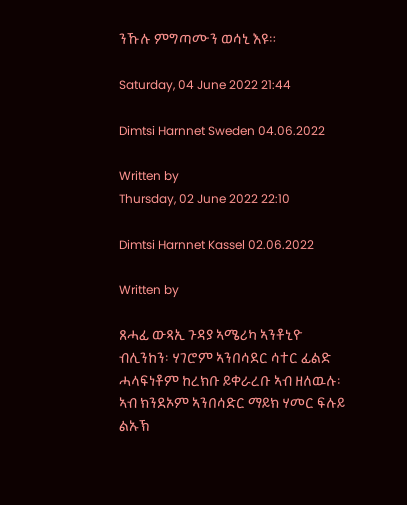ንኹሉ ምግጣሙን ወሳኒ እዩ።

Saturday, 04 June 2022 21:44

Dimtsi Harnnet Sweden 04.06.2022

Written by
Thursday, 02 June 2022 22:10

Dimtsi Harnnet Kassel 02.06.2022

Written by

ጸሓፊ ውጻኢ ጉዳያ ኣሜሪካ ኣንቶኒዮ ብሊንከን፡ ሃገሮም ኣንበሳደር ሳተር ፊልድ ሓላፍነቶም ከረክቡ ይቀራረቡ ኣብ ዘለዉሉ፡   ኣብ ክንደኦም ኣንበሳድር ማይክ ሃመር ፍሉይ ልኡኽ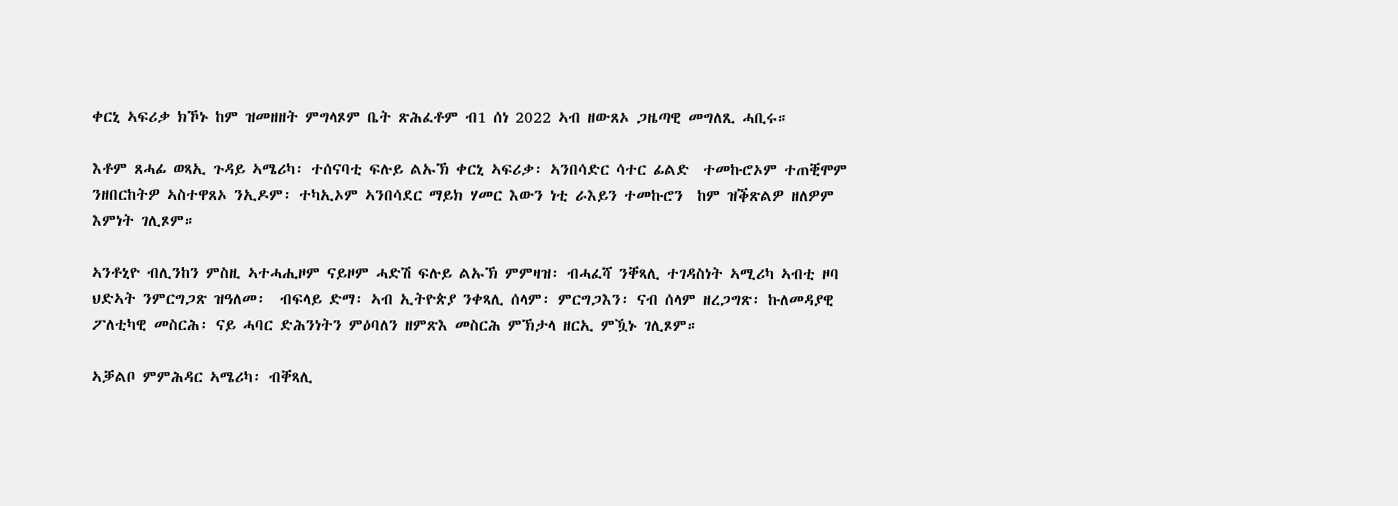ቀርኒ ኣፍሪቃ ክኾኑ ከም ዝመዘዘት ምግላጾም ቤት ጽሕፈቶም ብ1 ሰነ 2022 ኣብ ዘውጸኦ ጋዜጣዊ መግለጺ ሓቢሩ።

እቶም ጸሓፊ ወጻኢ ጉዳይ ኣሜሪካ፡ ተሰናባቲ ፍሉይ ልኡኽ ቀርኒ ኣፍሪቃ፡ ኣንበሳድር ሳተር ፊልድ  ተመኩሮኦም ተጠቒሞም ንዘበርከትዎ ኣስተዋጸኦ ንኢዶም፡ ተካኢኦም ኣንበሳደር ማይክ ሃመር እውን ነቲ ራእይን ተመኩሮን  ከም ዝቕጽልዎ ዘለዎም እምነት ገሊጾም።

ኣንቶኒዮ ብሊንከን ምስዚ ኣተሓሒዞም ናይዞም ሓድሽ ፍሉይ ልኡኽ ምምዛዝ፡ ብሓፈሻ ንቐጻሊ ተገዳስነት ኣሚሪካ ኣብቲ ዞባ ህድኣት ንምርግጋጽ ዝዓለመ፡  ብፍላይ ድማ፡ ኣብ ኢትዮጵያ ንቀጻሊ ሰላም፡ ምርግጋእን፡ ናብ ሰላም ዘረጋግጽ፡ ኩለመዳያዊ ፖለቲካዊ መስርሕ፡ ናይ ሓባር ድሕንነትን ምዕባለን ዘምጽእ መስርሕ ምኽታላ ዘርኢ ምዃኑ ገሊጾም።

ኣቓልቦ ምምሕዳር ኣሜሪካ፡ ብቐጻሊ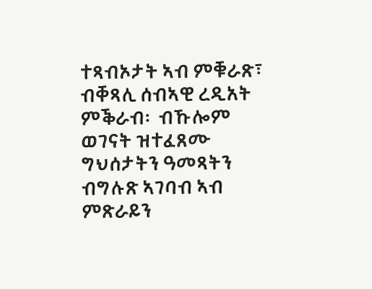ተጻብኦታት ኣብ ምቑራጽ፣ ብቐጻሊ ሰብኣዊ ረዲአት ምቕራብ፡  ብኹሎም  ወገናት ዝተፈጸሙ ግህሰታትን ዓመጻትን ብግሉጽ ኣገባብ ኣብ ምጽራይን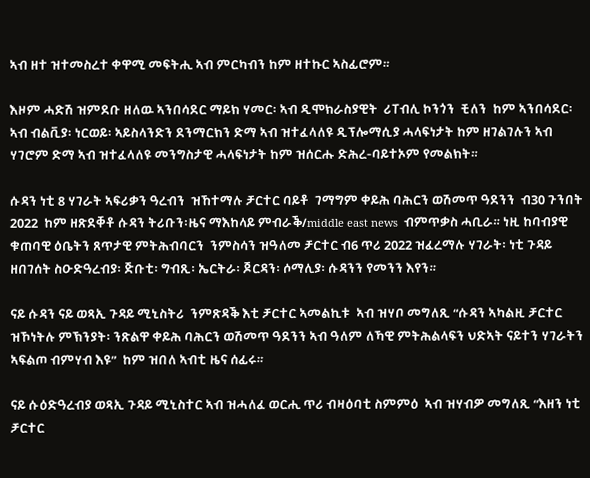ኣብ ዘተ ዝተመስረተ ቀዋሚ መፍትሒ ኣብ ምርካብን ከም ዘተኩር ኣስፊሮም።

እዞም ሓድሽ ዝምደቡ ዘለዉ ኣንበሳደር ማይክ ሃመር፡ ኣብ ዲሞክራስያዊት  ሪፐብሊ ኮንጎን  ቺለን  ከም ኣንበሳደር፡ ኣብ ብልቪያ፡ ነርወይ፡ ኣይስላንድን ደንማርክን ድማ ኣብ ዝተፈላለዩ ዲፕሎማሲያ ሓላፍነታት ከም ዘገልገሉን ኣብ ሃገሮም ድማ ኣብ ዝተፈላለዩ መንግስታዊ ሓላፍነታት ከም ዝሰርሑ ድሕረ-ባይተኦም የመልክት።

ሱዳን ነቲ 8 ሃገራት ኣፍሪቃን ዓረብን  ዝኸተማሉ ቻርተር ባይቶ  ገማግም ቀይሕ ባሕርን ወሽመጥ ዓደንን  ብ30 ጉንበት 2022  ከም ዘጽደቐቶ ሱዳን ትሪቡን፡ዜና ማእከላይ ምብራቕ/middle east news  ብምጥቃስ ሓቢራ። ነዚ ከባብያዊ ቁጠባዊ ዕቤትን ጸጥታዊ ምትሕብባርን  ንምስሳን ዝዓለመ ቻርተር ብ6 ጥሪ 2022 ዝፈረማሉ ሃገራት፡ ነቲ ጉዳይ ዘበገሰት ስዑድዓረብያ፡ ጅቡቲ፡ ግብጺ፡ ኤርትራ፡ ጆርዳን፡ ሶማሊያ፡ ሱዳንን የመንን እየን።

ናይ ሱዳን ናይ ወጻኢ ጉዳይ ሚኒስትሪ  ንምጽዳቕ እቲ ቻርተር ኣመልኪቱ  ኣብ ዝሃቦ መግለጺ “ሱዳን ኣካልዚ ቻርተር ዝኾነትሉ ምኽንያት፡ ንጽልዋ ቀይሕ ባሕርን ወሽመጥ ዓደንን ኣብ ዓለም ለኻዊ ምትሕልላፍን ህድኣት ናይተን ሃገራትን ኣፍልጦ ብምሃብ እዩ”  ከም ዝበለ ኣብቲ ዜና ሰፊሩ።

ናይ ሱዕድዓረብያ ወጻኢ ጉዳይ ሚኒስተር ኣብ ዝሓለፈ ወርሒ ጥሪ ብዛዕባቲ ስምምዕ  ኣብ ዝሃብዎ መግለጺ “እዘን ነቲ ቻርተር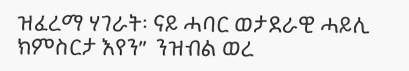ዝፈረማ ሃገራት፡ ናይ ሓባር ወታደራዊ ሓይሊ ክምስርታ እየን”  ንዝብል ወረ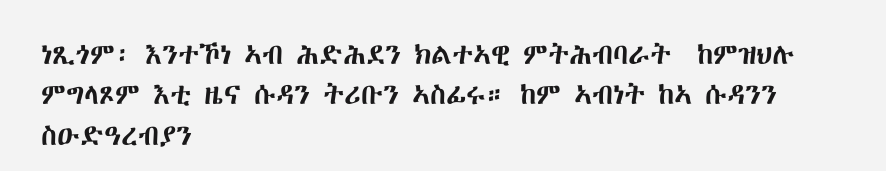ነጺጎም፡ እንተኾነ ኣብ ሕድሕደን ክልተኣዊ ምትሕብባራት  ከምዝህሉ ምግላጾም እቲ ዜና ሱዳን ትሪቡን ኣስፊሩ። ከም ኣብነት ከኣ ሱዳንን ስዑድዓረብያን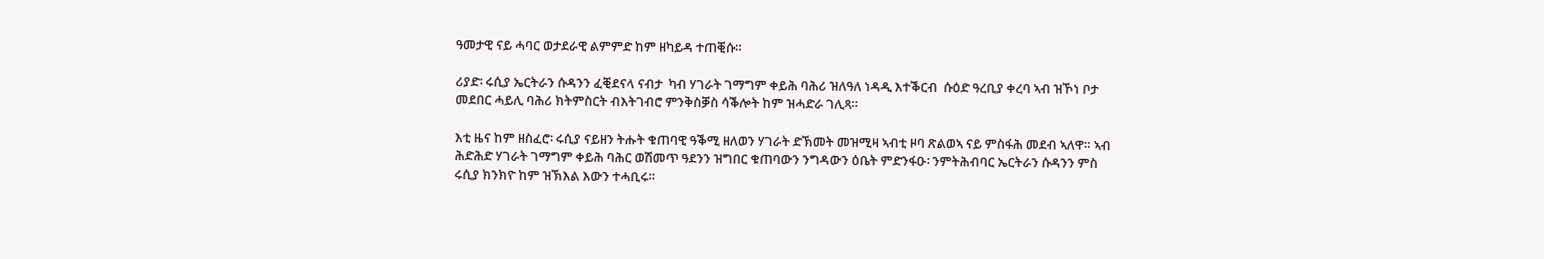ዓመታዊ ናይ ሓባር ወታደራዊ ልምምድ ከም ዘካይዳ ተጠቒሱ።

ሪያድ፡ ሩሲያ ኤርትራን ሱዳንን ፈቒደናላ ናብታ  ካብ ሃገራት ገማግም ቀይሕ ባሕሪ ዝለዓለ ነዳዲ እተቕርብ  ሱዕድ ዓረቢያ ቀረባ ኣብ ዝኾነ ቦታ መደበር ሓይሊ ባሕሪ ክትምስርት ብእትገብሮ ምንቅስቓስ ሳቕሎት ከም ዝሓድራ ገሊጻ።

እቲ ዜና ከም ዘስፈሮ፡ ሩሲያ ናይዘን ትሑት ቁጠባዊ ዓቕሚ ዘለወን ሃገራት ድኽመት መዝሚዛ ኣብቲ ዞባ ጽልወኣ ናይ ምስፋሕ መደብ ኣለዋ። ኣብ ሕድሕድ ሃገራት ገማግም ቀይሕ ባሕር ወሽመጥ ዓደንን ዝግበር ቁጠባውን ንግዳውን ዕቤት ምድንፋዑ፡ ንምትሕብባር ኤርትራን ሱዳንን ምስ ሩሲያ ክንክዮ ከም ዝኽእል እውን ተሓቢሩ።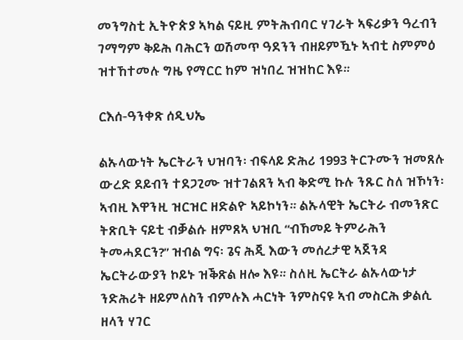መንግስቲ ኢትዮጵያ ኣካል ናይዚ ምትሕብባር ሃገራት ኣፍሪቃን ዓረብን ገማግም ቅይሕ ባሕርን ወሽመጥ ዓደንን ብዘይምዃኑ ኣብቲ ስምምዕ ዝተኸተመሉ ግዜ የማርር ከም ዝነበረ ዝዝከር እዩ።

ርእሰ-ዓንቀጽ ሰዲህኤ

ልኡላውነት ኤርትራን ህዝባን፡ ብፍላይ ድሕሪ 1993 ትርጉሙን ዝመጸሉ ውረድ ደይብን ተደጋጊሙ ዝተገልጸን ኣብ ቅድሚ ኩሉ ንጹር ስለ ዝኾነን፡ ኣብዚ እዋንዚ ዝርዝር ዘድልዮ ኣይኮነን። ልኡላዊት ኤርትራ ብመንጽር ትጽቢት ናይቲ ብቓልሱ ዘምጸኣ ህዝቢ “ብኸመይ ትምራሕን ትመሓደርን?” ዝብል ግና፡ ጌና ሕጂ እውን መሰረታዊ ኣጀንዳ ኤርትራውያን ኮይኑ ዝቕጽል ዘሎ እዩ። ስለዚ ኤርትራ ልኡላውነታ ንድሕሪት ዘይምለስን ብምሉእ ሓርነት ንምስናዩ ኣብ መስርሕ ቃልሲ ዘላን ሃገር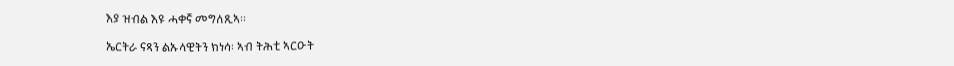እያ ዝብል እዩ ሓቀኛ መግለጺኣ።

ኤርትራ ናጻን ልኡላዊትን ክነሳ፡ ኣብ ትሕቲ ኣርዑት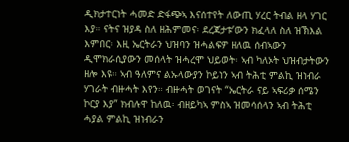ዲክታተርነት ሓመድ ድፋጭኣ እናሰተየት ለውጢ ሃረር ትብል ዘላ ሃገር እያ። ናትና ዝያዳ ስለ ዘሕምመና፡ ደረጃታቱ’ውን ክፈላለ ስለ ዝኽእል እምበር፡ እዚ ኤርትራን ህዝባን ዝሓልፍዎ ዘለዉ ሰብኣውን ዲሞክራሲያውን መሰላት ዝሓረሞ ህይወት፡ ኣብ ካለኦት ህዝብታትውን ዘሎ እዩ። ኣብ ዓለምና ልኡላውያን ኮይነን ኣብ ትሕቲ ምልኪ ዝነብራ ሃገራት ብዙሓት እየን። ብዙሓት ወገናት “ኤርትራ ናይ ኣፍሪቃ ሰሜን ኮርያ እያ” ክብሉዋ ከለዉ፡ ብዘይካኣ ምስኣ ዝመሳሰላን ኣብ ትሕቲ ሓያል ምልኪ ዝነብራን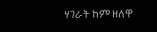ሃገራት ከም ዘለዋ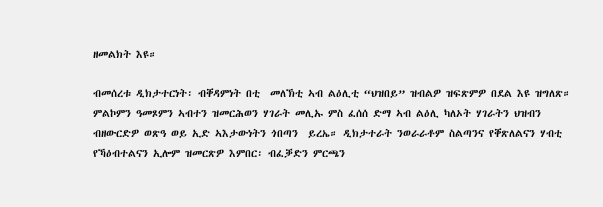ዘመልክት እዩ።

ብመሰረቱ ዲክታተርነት፡ ብቐዳምነት በቲ  መለኽቲ ኣብ ልዕሊቲ “ህዝበይ” ዝብልዎ ዝፍጽምዎ በደል እዩ ዝግለጽ። ምልኮምን ዓመጾምን ኣብተን ዝመርሕወን ሃገራት መሊኡ ምስ ፈሰሰ ድማ ኣብ ልዕሊ ካለኦት ሃገራትን ህዝብን ብዘውርድዎ ወጽዓ ወይ ኢድ ኣእታውነትን ጎበጣን  ይረኤ። ዲክታተራት ንወራራቶም ስልጣንና የቐጽለልናን ሃብቲ የኻዕብተልናን ኢሎም ዝመርጽዎ እምበር፡ ብፈቓድን ምርጫን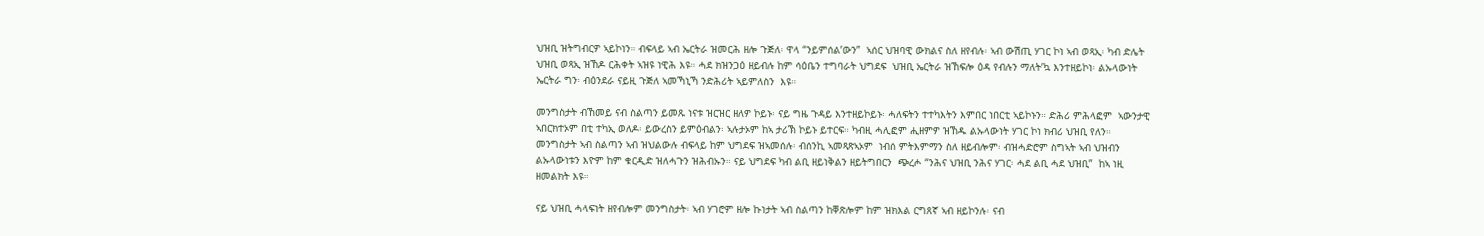ህዝቢ ዝትግብርዎ ኣይኮነን። ብፍላይ ኣብ ኤርትራ ዝመርሕ ዘሎ ጉጅለ፡ ዋላ “ንይምሰል’ውን”  ኣሰር ህዝባዊ ውክልና ስለ ዘየብሉ፡ ኣብ ውሽጢ ሃገር ኮነ ኣብ ወጻኢ፡ ካብ ድሌት ህዝቢ ወጻኢ ዝኸዶ ርሕቀት ኣዝዩ ነዊሕ እዩ። ሓደ ክዝንጋዕ ዘይብሉ ከም ሳዕቤን ተግባራት ህግደፍ  ህዝቢ ኤርትራ ዝኸፍሎ ዕዳ የብሉን ማለት’ኳ እንተዘይኮነ፡ ልኡላውነት ኤርትራ ግን፡ ብዕንደራ ናይዚ ጉጅለ ኣመኻኒኻ ንድሕሪት ኣይምለስን  እዩ።

መንግስታት ብኸመይ ናብ ስልጣን ይመጹ ነናቱ ዝርዝር ዘለዎ ኮይኑ፡ ናይ ግዜ ጉዳይ እንተዘይኮይኑ፡ ሓለፍትን ተተካእትን እምበር ነበርቲ ኣይኮኑን። ድሕሪ ምሕላፎም  ኣውንታዊ ኣበርክተኦም በቲ ተካኢ ወለዶ፡ ይውረስን ይምዕብልን፡ ኣሉታኦም ከኣ ታሪኽ ኮይኑ ይተርፍ። ካብዚ ሓሊፎም ሒዘምዎ ዝኸዱ ልኡላውነት ሃገር ኮነ ክብሪ ህዝቢ የለን። መንግስታት ኣብ ስልጣን ኣብ ዝህልውሉ ብፍላይ ከም ህግደፍ ዝኣመሰሉ፡ ብሰንኪ ኣመጻጽኣኦም  ነብሰ ምትእምማን ስለ ዘይብሎም፡ ብዝሓድሮም ስግኣት ኣብ ህዝብን ልኡላውነቱን እዮም ከም ቁርዲድ ዝለሓጉን ዝሕብኡን። ናይ ህግደፍ ካብ ልቢ ዘይነቅልን ዘይትግበርን  ጭረሖ “ንሕና ህዝቢ ንሕና ሃገር፡ ሓደ ልቢ ሓደ ህዝቢ”  ከኣ ነዚ ዘመልክት እዩ።

ናይ ህዝቢ ሓላፍነት ዘየብሎም መንግስታት፡ ኣብ ሃገሮም ዘሎ ኩነታት ኣብ ስልጣን ከቐጽሎም ከም ዝክእል ርግጸኛ ኣብ ዘይኮንሉ፡ ናብ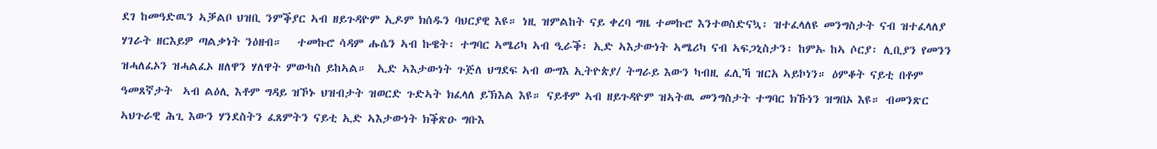ደገ ከመዓድዉን ኣቓልቦ ህዝቢ ንምቕያር ኣብ ዘይጉዳዮም ኢዶም ክሰዱን ባህርያዊ እዩ። ነዚ ዝምልከት ናይ ቀረባ ግዜ ተመኩሮ እንተወስድናኳ፡ ዝተፈላለዩ መንግስታት ናብ ዝተፈላለያ ሃገራት ዘርእይዎ ጣልቃነት ንዕዘብ።   ተመኩሮ ሳዳም ሑሴን ኣብ ኩዌት፡ ተግባር ኣሜሪካ ኣብ ዒራቕ፡ ኢድ ኣእታውነት ኣሜሪካ ናብ ኣፍጋኒስታን፡ ከምኡ ከኣ ሶርያ፡ ሊቢያን የመንን ዝሓለፈኦን ዝሓልፈኦ ዘለዋን ሃለዋት ምውካስ ይከኣል።  ኢድ ኣእታውነት ጉጅለ ህግደፍ ኣብ ውግእ ኢትዮጵያ/ ትግራይ እውን ካብዚ ፈሊኻ ዝርአ ኣይኮነን። ዕምቆት ናይቲ በቶም ዓመጸኛታት  ኣብ ልዕሊ እቶም ግዳይ ዝኾኑ ህዝብታት ዝወርድ ጉድኣት ክፈላለ ይኽእል እዩ። ናይቶም ኣብ ዘይጉዳዮም ዝኣትዉ መንግስታት ተግባር ክኹነን ዝግበኦ እዩ። ብመንጽር ኣህጉራዊ ሕጊ እውን ሃንደስትን ፈጸምትን ናይቲ ኢድ ኣእታውነት ክቕጽዑ ግቡእ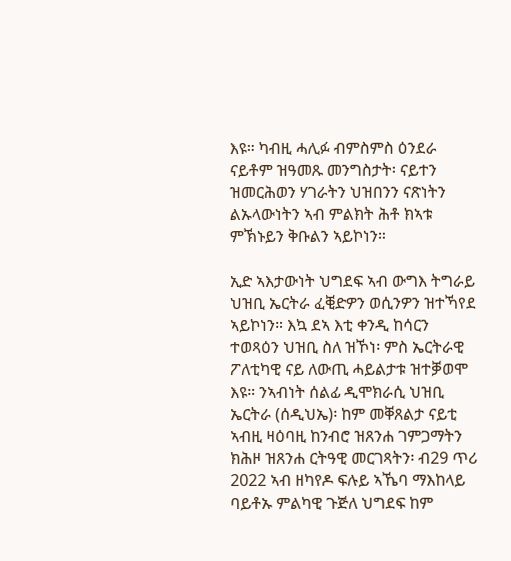እዩ። ካብዚ ሓሊፉ ብምስምስ ዕንደራ ናይቶም ዝዓመጹ መንግስታት፡ ናይተን ዝመርሕወን ሃገራትን ህዝበንን ናጽነትን ልኡላውነትን ኣብ ምልክት ሕቶ ክኣቱ ምኽኑይን ቅቡልን ኣይኮነን።

ኢድ ኣእታውነት ህግደፍ ኣብ ውግእ ትግራይ ህዝቢ ኤርትራ ፈቒድዎን ወሲንዎን ዝተኻየደ ኣይኮነን። እኳ ደኣ እቲ ቀንዲ ከሳርን ተወጻዕን ህዝቢ ስለ ዝኾነ፡ ምስ ኤርትራዊ ፖለቲካዊ ናይ ለውጢ ሓይልታቱ ዝተቓወሞ እዩ። ንኣብነት ሰልፊ ዲሞክራሲ ህዝቢ ኤርትራ (ሰዲህኤ)፡ ከም መቐጸልታ ናይቲ ኣብዚ ዛዕባዚ ከንብሮ ዝጸንሐ ገምጋማትን ክሕዞ ዝጸንሐ ርትዓዊ መርገጻትን፡ ብ29 ጥሪ 2022 ኣብ ዘካየዶ ፍሉይ ኣኼባ ማእከላይ ባይቶኡ ምልካዊ ጉጅለ ህግደፍ ከም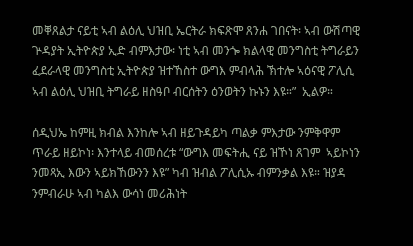መቐጸልታ ናይቲ ኣብ ልዕሊ ህዝቢ ኤርትራ ክፍጽሞ ጸንሐ ገበናት፡ ኣብ ውሽጣዊ ጕዳያት ኢትዮጵያ ኢድ ብምእታው፡ ነቲ ኣብ መንጐ ክልላዊ መንግስቲ ትግራይን ፈደራላዊ መንግስቲ ኢትዮጵያ ዝተኸስተ ውግእ ምብላሕ ኽተሎ ኣዕናዊ ፖሊሲ ኣብ ልዕሊ ህዝቢ ትግራይ ዘስዓቦ ብርሰትን ዕንወትን ኩኑን እዩ።”  ኢልዎ።

ሰዲህኤ ከምዚ ክብል እንከሎ ኣብ ዘይጉዳይካ ጣልቃ ምእታው ንምቅዋም ጥራይ ዘይኮነ፡ እንተላይ ብመሰረቱ “ውግእ መፍትሒ ናይ ዝኾነ ጸገም  ኣይኮነን ንመጻኢ እውን ኣይክኸውንን እዩ” ካብ ዝብል ፖሊሲኡ ብምንቃል እዩ። ዝያዳ ንምብራሁ ኣብ ካልእ ውሳነ መሪሕነት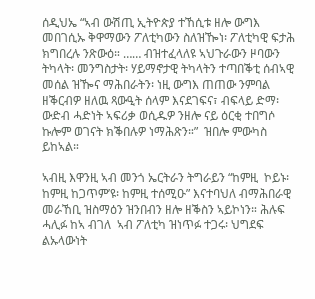ሰዲህኤ “ኣብ ውሽጢ ኢትዮጵያ ተኸሲቱ ዘሎ ውግእ መበገሲኡ ቅዋማውን ፖለቲካውን ስለዝዀነ፡ ፖለቲካዊ ፍታሕ ክግበረሉ ንጽውዕ። …… ብዝተፈላለዩ ኣህጉራውን ዞባውን ትካላት፡ መንግስታት፡ ሃይማኖታዊ ትካላትን ተጣበቕቲ ሰብኣዊ መሰል ዝዀና ማሕበራትን፡ ነዚ ውግእ ጠጠው ንምባል ዘቕርብዎ ዘለዉ ጻውዒት ሰላም እናደገፍና፣ ብፍላይ ድማ፡ ውድብ ሓድነት ኣፍሪቃ ወሲዱዎ ንዘሎ ናይ ዕርቂ ተበግሶ ኩሎም ወገናት ክቕበሉዎ ነማሕጽን።”  ዝበሎ ምውካስ ይከኣል።

ኣብዚ እዋንዚ ኣብ መንጎ ኤርትራን ትግራይን “ከምዚ  ኮይኑ፡ ከምዚ ከጋጥም’ዩ፡ ከምዚ ተሰሚዑ” እናተባህለ ብማሕበራዊ መራኸቢ ዝስማዕን ዝንበብን ዘሎ ዘቕስን ኣይኮነን። ሕሉፍ ሓሊፉ ከኣ ብገለ  ኣብ ፖለቲካ ዝነጥፉ ተጋሩ፡ ህግደፍ ልኡላውነት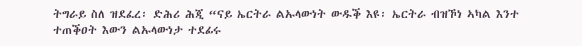ትግራይ ስለ ዝደፈረ፡ ድሕሪ ሕጂ “ናይ ኤርትራ ልኡላውነት ውዱቕ እዩ፡ ኤርትራ ብዝኾነ ኣካል እንተ ተጠቕዐት እውን ልኡላውነታ ተደፊሩ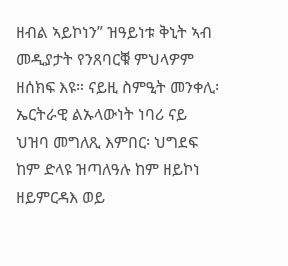ዘብል ኣይኮነን” ዝዓይነቱ ቅኒት ኣብ መዲያታት የንጸባርቑ ምህላዎም ዘሰክፍ እዩ። ናይዚ ስምዒት መንቀሊ፡ ኤርትራዊ ልኡላውነት ነባሪ ናይ ህዝባ መግለጺ እምበር፡ ህግደፍ ከም ድላዩ ዝጣለዓሉ ከም ዘይኮነ ዘይምርዳእ ወይ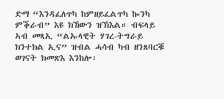ድማ “እንዳፈለጥካ ከምዘይፈልጥካ ኰንካ ምቕራብ” እዩ ክኸውን ዝኽእል። ብፍላይ ኣብ መጻኢ “ልኡላዊት ሃገረ-ትግራይ ክንተክል ኢና” ዝብል ሓሳብ ካብ ዘንጸባርቑ ወገናት ክመጽእ እንከሎ፡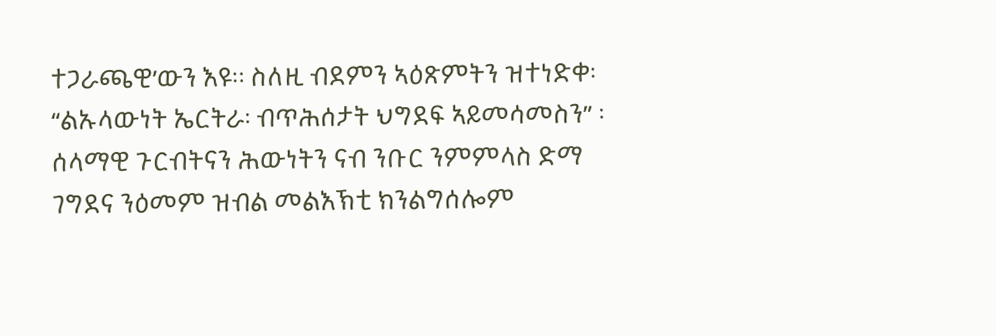ተጋራጫዊ’ውን እዩ። ስለዚ ብደምን ኣዕጽምትን ዝተነድቀ፡ “ልኡላውነት ኤርትራ፡ ብጥሕሰታት ህግደፍ ኣይመሳመስን” ፡ ሰላማዊ ጉርብትናን ሕውነትን ናብ ንቡር ንምምላስ ድማ ገግደና ንዕመም ዝብል መልእኽቲ ክንልግሰሎም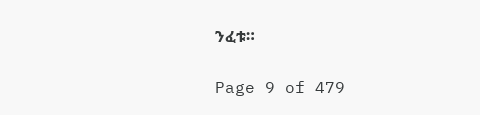ንፈቱ።

Page 9 of 479